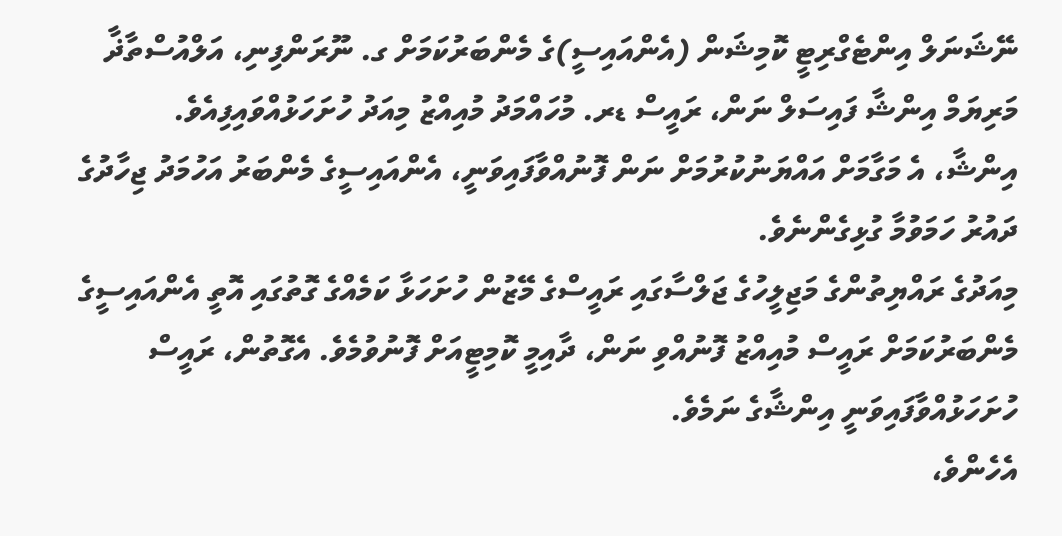ނޭޝަނަލް އިންޓެގްރިޓީ ކޮމިޝަން (އެންއައިސީ)ގެ މެންބަރުކަމަށް ގ. ނޫރަންފިނި، އަލްއުސްތާޛާ މަރިޔަމް އިންޝާ ފައިސަލް ނަން، ރައީސް ޑރ. މުހައްމަދު މުއިއްޒު މިއަދު ހުށަހަޅުއްވައިފިއެވެ.
އިންޝާ، އެ މަގާމަށް އައްޔަނުކުރުމަށް ނަން ފޮނުއްވާފައިވަނީ، އެންއައިސީގެ މެންބަރު އަހުމަދު ޖިހާދުގެ ދައުރު ހަމަވުމާ ގުޅިގެންނެވެ.
މިއަދުގެ ރައްޔިތުންގެ މަޖިލީހުގެ ޖަލްސާގައި ރައީސްގެ މޭޒުން ހުށަހަޅާ ކަމެއްގެ ގޮތުގައި އޮތީ އެންއައިސީގެ މެންބަރުކަމަށް ރައީސް މުއިއްޒު ފޮނުއްވި ނަން، ދާއިމީ ކޮމިޓީއަށް ފޮނުވުމެވެ. އެގޮތުން، ރައީސް ހުށަހަޅުއްވާފައިވަނީ އިންޝާގެ ނަމެވެ.
އެހެންވެ،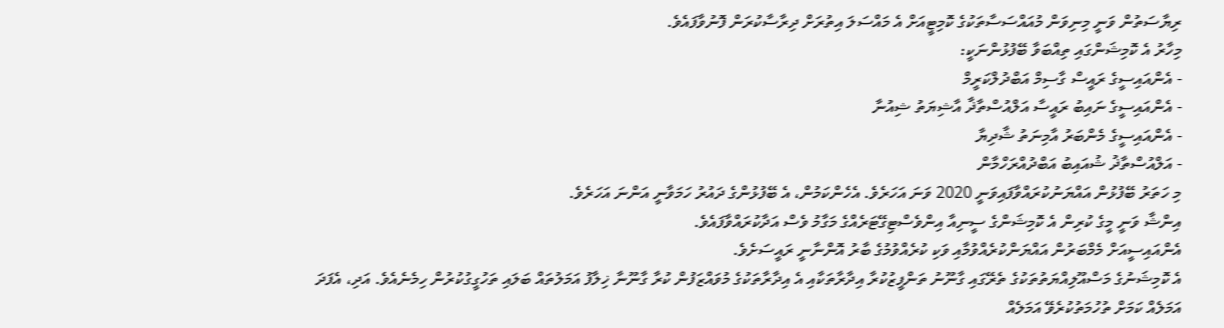ރިޔާސަތުން ވަނީ މިނިވަން މުއައްސަސާތަކުގެ ކޮމިޓީއަށް އެ މައްސަލަ އިތުރަށް ދިރާސާކުރަން ފޮނުވާފައެވެ.
މިހާރު އެ ކޮމިޝަންގައި ތިއްބަވާ ބޭފުޅުންނަކީ:
- އެންއައިސީގެ ރައީސް ގާސިމް އަބްދުލްކަރީމް
- އެންއައިސީގެ ނައިބު ރައީސާ އަލްއުސްތާޛާ އާޝިޔަތު ޝިއުނާ
- އެންއައިސީގެ މެންބަރު އާމިނަތު ޝާދިޔާ
- އަލްއުސްތާޛު ޝުއައިބު އަބްދުއްރަހްމާން
މި ހަތަރު ބޭފުޅުން އައްޔަނުކުރައްވާފައިވަނީ 2020 ވަނަ އަހަރެވެ. އެހެންކަމުން، އެ ބޭފުޅުންގެ ދައުރު ހަމަވާނީ އަންނަ އަހަރެވެ.
އިންޝާ ވަނީ މީގެ ކުރިން އެ ކޮމިޝަންގެ ސީނިއާ އިންވެސްޓިގޭޓަރެއްގެ މަގާމު ވެސް އަދާކުރައްވާފައެވެ.
އެންއައިސީއަށް މެމްބަރުން އައްޔަންކުރެއްވުމާއި ވަކި ކުރެއްވުމުގެ ބާރު އޮންނާނީ ރައީސަށެވެ.
އެ ކޮމިޝަނުގެ މަސްއޫލިއްޔަތުތަކުގެ ތެރޭގައި ގާނޫނު ތަންފީޒުކުރާ އިދާރާތަކާއި އެ އިދާރާތަކުގެ މުވައްޒަފުން ކުރާ ގާނޫނާ ޚިލާފު އަމަލުތައް ބަލައި ތަހުގީގުކުރުން ހިމެނެއެވެ. އަދި، އެފަދަ އަމަލެއް ކަމަށް ތުހުމަތުކުރެވޭ އަމަލެއް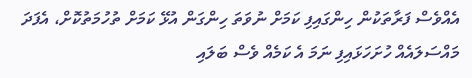އެއްވެސް ފަރާތަކުން ހިންގައިފި ކަމަށް ނުވަތަ ހިންގަން އުޅޭ ކަމަށް ތުހުމަތުކޮށް، އެފަދަ މައްސަލައެއް ހުށަހަޅައިފި ނަމަ އެ ކަމެއް ވެސް ބަލައި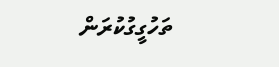ތަހުގީގުކުރަން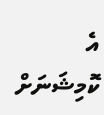އެ ކޮމިޝަނަށް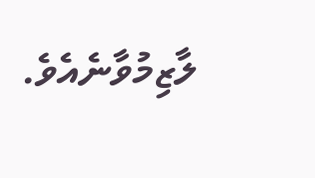ލާޒިމުވާނެއެވެ.